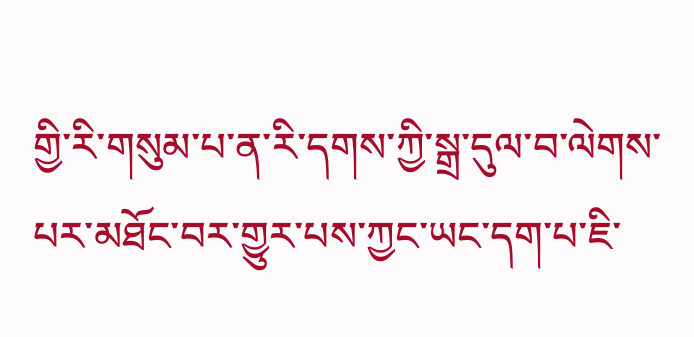གྱི་རི་གསུམ་པ་ན་རི་དགས་ཀྱི་སྒྲ་དུལ་བ་ལེགས་པར་མཐོང་བར་གྱུར་པས་ཀྱང་ཡང་དག་པ་ཇི་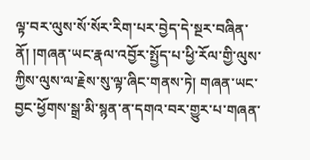ལྟ་བར་ལུས་སོ་སོར་རིག་པར་བྱེད་དེ་སྔར་བཞིན་ནོ། །གཞན་ཡང་རྣལ་འབྱོར་སྤྱོད་པ་ཕྱི་རོལ་གྱི་ལུས་ཀྱིས་ལུས་ལ་རྗེས་སུ་ལྟ་ཞིང་གནས་ཏེ། གཞན་ཡང་བྱང་ཕྱོགས་སྒྲ་མི་སྙན་ན་དགའ་བར་གྱུར་པ་གཞན་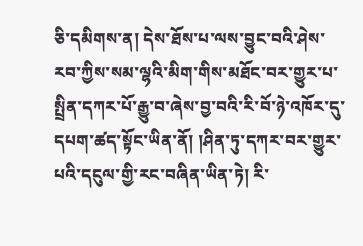ཅི་དམིགས་ན། དེས་ཐོས་པ་ལས་བྱུང་བའི་ཤེས་རབ་ཀྱིས་སམ་ལྷའི་མིག་གིས་མཐོང་བར་གྱུར་པ་སྤྲིན་དཀར་པོ་རྒྱུ་བ་ཞེས་བྱ་བའི་རི་བོ་ཉེ་འཁོར་དུ་དཔག་ཚད་སྟོང་ཡིན་ནོ། །ཤིན་ཏུ་དཀར་བར་གྱུར་པའི་དངུལ་གྱི་རང་བཞིན་ཡིན་ཏེ། རི་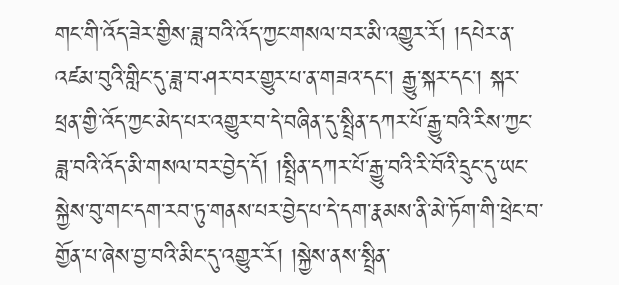གང་གི་འོད་ཟེར་གྱིས་ཟླ་བའི་འོད་ཀྱང་གསལ་བར་མི་འགྱུར་རོ། །དཔེར་ན་འཛམ་བུའི་གླིང་དུ་ཟླ་བ་ཤར་བར་གྱུར་པ་ན་གཟའ་དང་། རྒྱུ་སྐར་དང་། སྐར་ཕྲན་གྱི་འོད་ཀྱང་མེད་པར་འགྱུར་བ་དེ་བཞིན་དུ་སྤྲིན་དཀར་པོ་རྒྱུ་བའི་རིས་ཀྱང་ཟླ་བའི་འོད་མི་གསལ་བར་བྱེད་དོ། །སྤྲིན་དཀར་པོ་རྒྱུ་བའི་རི་བོའི་དྲུང་དུ་ཡང་སྐྱེས་བུ་གང་དག་རབ་ཏུ་གནས་པར་བྱེད་པ་དེ་དག་རྣམས་ནི་མེ་ཏོག་གི་ཕྲེང་བ་གྱོན་པ་ཞེས་བྱ་བའི་མིང་དུ་འགྱུར་རོ། །སྐྱེས་ནས་སྤྲིན་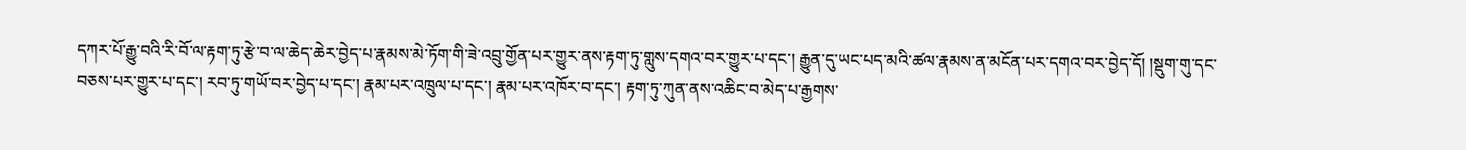དཀར་པོ་རྒྱུ་བའི་རི་བོ་ལ་རྟག་ཏུ་རྩེ་བ་ལ་ཆེད་ཆེར་བྱེད་པ་རྣམས་མེ་ཏོག་གི་ཟེ་འབྲུ་གྱོན་པར་གྱུར་ནས་རྟག་ཏུ་གླུས་དགའ་བར་གྱུར་པ་དང་། རྒྱུན་དུ་ཡང་པད་མའི་ཚལ་རྣམས་ན་མངོན་པར་དགའ་བར་བྱེད་དོ། །སྡུག་གུ་དང་བཅས་པར་གྱུར་པ་དང་། རབ་ཏུ་གཡོ་བར་བྱེད་པ་དང་། རྣམ་པར་འཁྲུལ་པ་དང་། རྣམ་པར་འཁོར་བ་དང་། རྟག་ཏུ་ཀུན་ནས་འཆིང་བ་མེད་པ་རྒྱགས་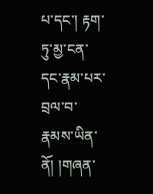པ་དང་། རྟག་ཏུ་མྱ་ངན་དང་རྣམ་པར་བྲལ་བ་རྣམས་ཡིན་ནོ། །གཞན་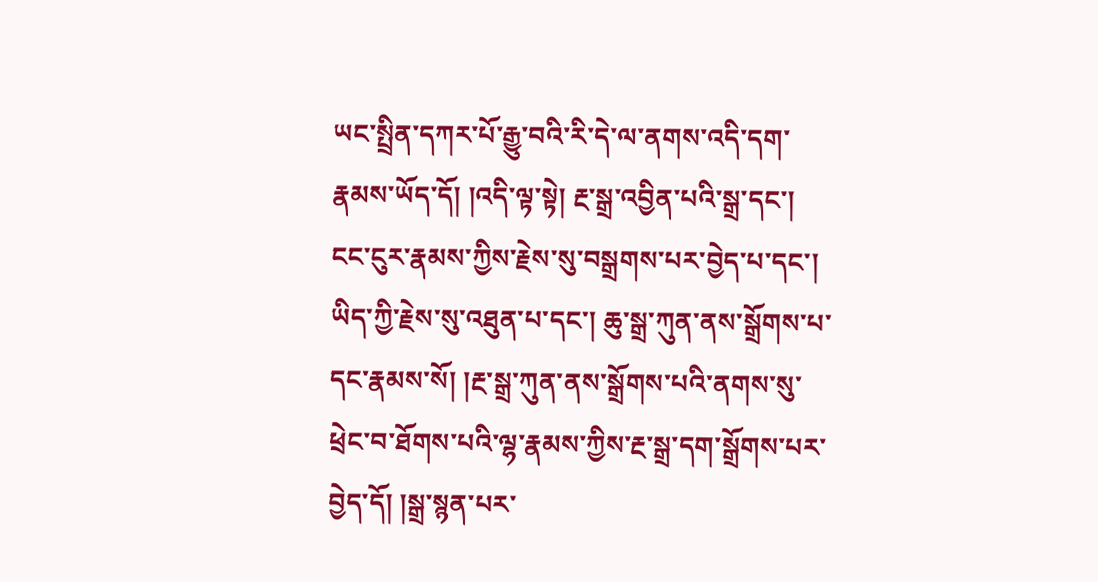ཡང་སྤྲིན་དཀར་པོ་རྒྱུ་བའི་རི་དེ་ལ་ནགས་འདི་དག་རྣམས་ཡོད་དོ། །འདི་ལྟ་སྟེ། རྔ་སྒྲ་འབྱིན་པའི་སྒྲ་དང་། ངང་ངུར་རྣམས་ཀྱིས་རྗེས་སུ་བསྒྲགས་པར་བྱེད་པ་དང་། ཡིད་ཀྱི་རྗེས་སུ་འཐུན་པ་དང་། ཆུ་སྒྲ་ཀུན་ནས་སྒྲོགས་པ་དང་རྣམས་སོ། །རྔ་སྒྲ་ཀུན་ནས་སྒྲོགས་པའི་ནགས་སུ་ཕྲེང་བ་ཐོགས་པའི་ལྷ་རྣམས་ཀྱིས་རྔ་སྒྲ་དག་སྒྲོགས་པར་བྱེད་དོ། །སྒྲ་སྙན་པར་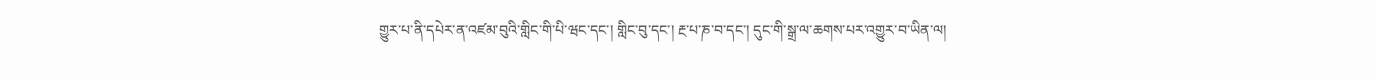གྱུར་པ་ནི་དཔེར་ན་འཛམ་བུའི་གླིང་གི་པི་ཝང་དང་། གླིང་བུ་དང་། རྔ་པ་ཎ་བ་དང་། དུང་གི་སྒྲ་ལ་ཆགས་པར་འགྱུར་བ་ཡིན་ལ།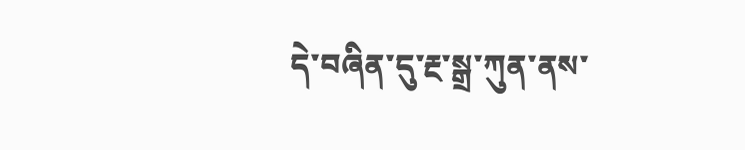དེ་བཞིན་དུ་རྔ་སྒྲ་ཀུན་ནས་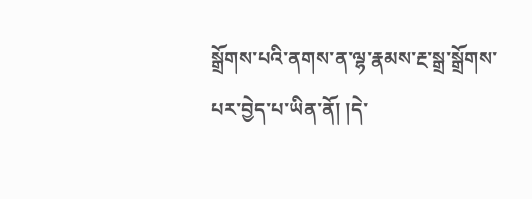སྒྲོགས་པའི་ནགས་ན་ལྷ་རྣམས་རྔ་སྒྲ་སྒྲོགས་པར་བྱེད་པ་ཡིན་ནོ། །དེ་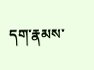དག་རྣམས་